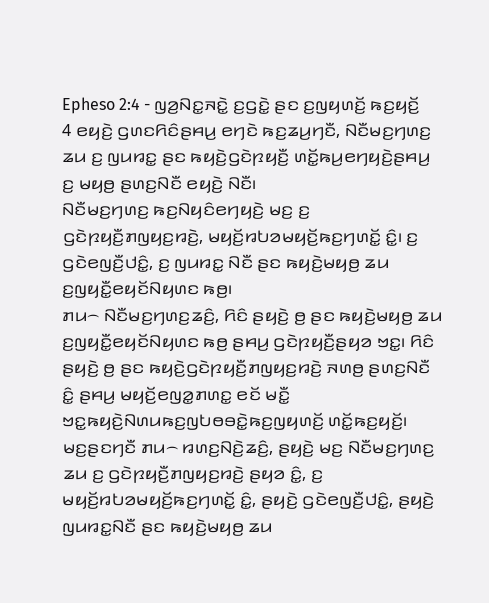Epheso 2:4 - ꤜꤤ꤬ꤡꤢ꤭ꤏꤢꤧ꤭ ꤢ꤬ꤞꤢꤧ꤭ ꤔꤢ ꤢ꤬ꤜꤟꤛꤢꤩ꤬ ꤒꤢ꤬ꤟꤢꤩ꤬
4 ꤕꤟꤢꤧ꤬ ꤞꤛꤢꤖꤢꤨꤔꤌꤣ꤬ ꤕꤚꤢꤧ ꤒꤢ꤬ꤘꤣ꤬ꤚꤢꤪ, ꤡꤢꤪꤗꤢ꤬ꤚꤛꤢ꤬ ꤘꤣ ꤢ꤬ ꤜꤣꤙꤢ꤭ ꤔꤢ ꤒꤟꤢꤧ꤬ꤞꤢꤧꤐꤟꤢꤪ꤬ ꤛꤢꤩ꤭ꤒꤣ꤬ꤕꤚꤟꤢꤧ꤬ꤔꤌꤣ꤬ ꤢ꤬ ꤗꤟꤥ꤬ ꤔꤛꤢ꤬ꤡꤢꤪ ꤕꤟꤢꤧ꤬ ꤡꤢꤪ꤯
ꤡꤢꤪꤗꤢ꤬ꤚꤛꤢ꤬ ꤒꤢ꤬ꤡꤟꤢꤨꤕꤚꤟꤢꤧ꤬ ꤗꤢ꤬ ꤢ꤬ ꤞꤢꤧꤐꤟꤢꤪ꤬ꤊꤜꤟꤢ꤬ꤙꤢꤧ꤬, ꤗꤟꤢꤩ꤬ꤙꤝꤤꤗꤟꤢꤩ꤬ꤒꤢ꤬ꤚꤛꤢꤩ꤭ ꤢꤨ꤭꤯ ꤢ꤬ ꤞꤢꤧꤕꤜꤢꤪ꤬ꤓꤢꤨ꤭, ꤢ꤬ ꤜꤣꤙꤢ꤭ ꤡꤢꤪ ꤔꤢ ꤒꤟꤢꤧ꤬ꤗꤟꤥ꤬ ꤘꤣ ꤢ꤬ꤜꤟꤢꤪ꤭ꤕꤟꤢꤩꤡꤟꤛꤢ ꤒꤥ꤬꤯
ꤊꤣ꤮ ꤡꤢꤪꤗꤢ꤬ꤚꤛꤢ꤬ꤘꤢꤨ꤬, ꤖꤢꤨ ꤔꤟꤢꤧ꤬ ꤥ꤬ ꤔꤢ ꤒꤟꤢꤧ꤬ꤗꤟꤥ꤬ ꤘꤣ ꤢ꤬ꤜꤟꤢꤪ꤭ꤕꤟꤢꤩꤡꤟꤛꤢ ꤒꤥ꤬ ꤔꤌꤣ꤬ ꤞꤢꤧꤐꤟꤢꤪ꤬ꤔꤟꤤ ꤠꤢ꤭꤯ ꤖꤢꤨ ꤔꤟꤢꤧ꤬ ꤥ꤬ ꤔꤢ ꤒꤟꤢꤧ꤬ꤞꤢꤧꤐꤟꤢꤪ꤬ꤊꤜꤟꤢ꤬ꤙꤢꤧ꤬ ꤏꤛꤥ꤬ ꤔꤛꤢ꤬ꤡꤢꤪ ꤢꤨ꤭ ꤔꤌꤣ꤬ ꤗꤟꤢꤩ꤬ꤕꤜꤤ꤭ꤊꤛꤢ꤭ ꤕꤢꤩ ꤗꤢꤪ꤭ ꤠꤢ꤭ꤒꤟꤢꤧ꤬ꤡꤛꤣꤒꤢ꤬ꤜꤝꤥꤋꤢꤧ꤭ꤒꤢ꤬ꤜꤟꤛꤢꤩ꤬ ꤛꤢꤩ꤭ꤒꤢ꤬ꤟꤢꤩ꤬꤯
ꤗꤢ꤬ꤔꤢꤚꤢꤪ ꤊꤣ꤮ ꤙꤛꤢ꤬ꤡꤢꤧ꤬ꤘꤢꤨ꤬, ꤔꤟꤢꤧ꤬ ꤗꤢ꤬ ꤡꤢꤪꤗꤢ꤬ꤚꤛꤢ꤬ ꤘꤣ ꤢ꤬ ꤞꤢꤧꤐꤟꤢꤪ꤬ꤊꤜꤟꤢ꤬ꤙꤢꤧ꤬ ꤔꤟꤤ ꤢꤨ꤭, ꤢ꤬ ꤗꤟꤢꤩ꤬ꤙꤝꤤꤗꤟꤢꤩ꤬ꤒꤢ꤬ꤚꤛꤢꤩ꤭ ꤢꤨ꤭, ꤔꤟꤢꤧ꤬ ꤞꤢꤧꤕꤜꤢꤪ꤬ꤓꤢꤨ꤭, ꤔꤟꤢꤧ꤬ ꤜꤣꤙꤢ꤭ꤡꤢꤪ ꤔꤢ ꤒꤟꤢꤧ꤬ꤗꤟꤥ꤬ ꤘꤣ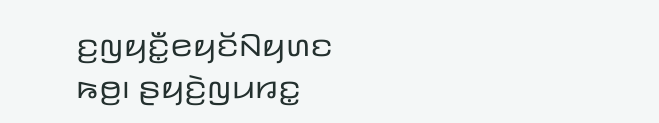ꤢ꤬ꤜꤟꤢꤪ꤭ꤕꤟꤢꤩꤡꤟꤛꤢ ꤒꤥ꤬꤯ ꤔꤟꤢꤧ꤬ꤜꤣꤙꤢ꤭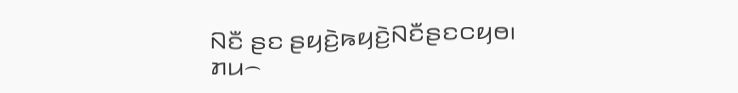ꤡꤢꤪ ꤔꤢ ꤔꤟꤢꤧ꤬ꤒꤟꤢꤧ꤬ꤡꤢꤪꤔꤢꤍꤟꤥ꤯
ꤊꤣ꤮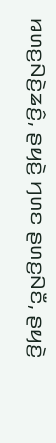ꤙꤛꤢ꤬ꤡꤢꤧ꤬ꤘꤢꤨ꤬, ꤔꤟꤢꤧ꤬ ꤚꤛꤢ ꤔꤛꤢ꤬ꤡꤢꤪ, ꤔꤟꤢꤧ꤬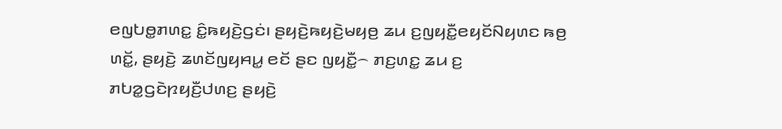ꤕꤜꤝꤥ꤭ꤊꤛꤢ꤭ ꤢꤨ꤭ꤒꤟꤢꤧ꤬ꤞꤢꤦ꤯ ꤔꤟꤢꤧ꤬ꤒꤟꤢꤧ꤬ꤗꤟꤥ꤬ ꤘꤣ ꤢ꤬ꤜꤟꤢꤪ꤭ꤕꤟꤢꤩꤡꤟꤛꤢ ꤒꤥ꤬ ꤛꤢꤩ꤭, ꤔꤟꤢꤧ꤬ ꤘꤛꤢꤩꤜꤟꤌꤣ꤭ ꤕꤢꤩ ꤔꤢ ꤜꤟꤢꤪ꤭꤮ ꤊꤢ꤬ꤛꤢ꤭ ꤘꤣ ꤢ꤬ ꤊꤝꤤ꤭ꤞꤢꤧꤐꤟꤢꤪ꤬ꤓꤛꤢ꤬ ꤔꤟꤢꤧ꤬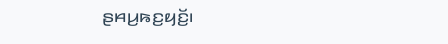ꤔꤌꤣ꤬ꤒꤢ꤬ꤟꤢꤩ꤬꤯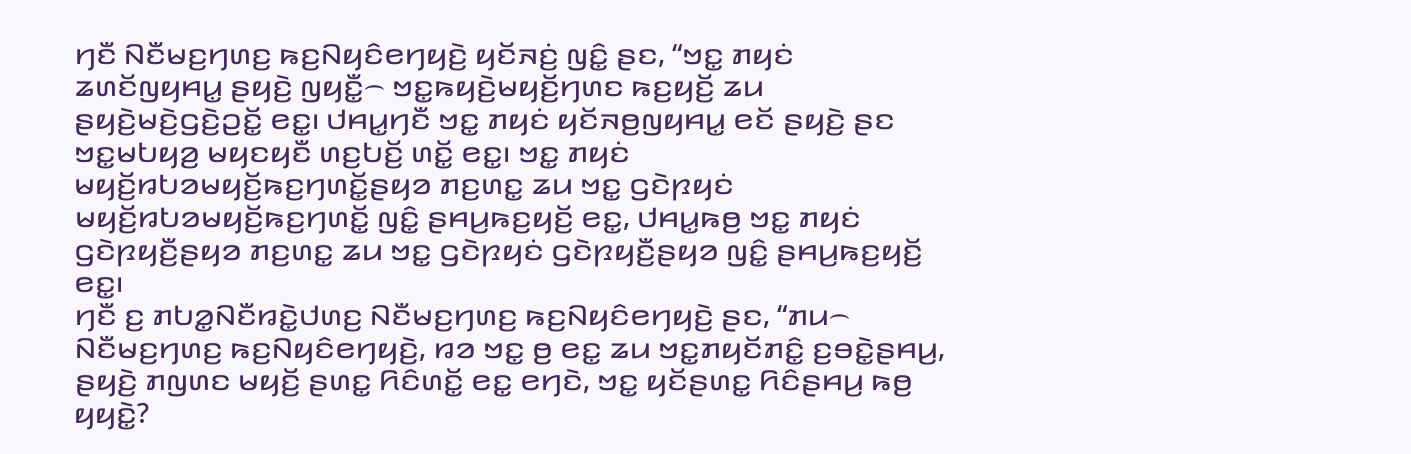ꤚꤢꤪ ꤡꤢꤪꤗꤢ꤬ꤚꤛꤢ꤬ ꤒꤢ꤬ꤡꤟꤢꤨꤕꤚꤟꤢꤧ꤬ ꤟꤢꤩꤏꤢꤦ꤬ ꤜꤢꤨ꤭ ꤔꤢ, “ꤠꤢ꤭ ꤊꤟꤢꤦ ꤘꤛꤢꤩꤜꤟꤌꤣ꤭ ꤔꤟꤢꤧ꤬ ꤜꤟꤢꤪ꤭꤮ ꤠꤢ꤭ꤒꤟꤢꤧ꤬ꤗꤟꤢꤩ꤬ꤚꤛꤢ ꤒꤢ꤬ꤟꤢꤩ꤬ ꤘꤣ ꤔꤟꤢꤧ꤬ꤗꤢꤧ꤬ꤞꤢꤧ꤬ꤑꤢꤩ꤭ ꤕꤢ꤭꤯ ꤓꤌꤣ꤭ꤚꤢꤪ ꤠꤢ꤭ ꤊꤟꤢꤦ ꤟꤢꤩꤏꤥ꤬ꤜꤟꤌꤣ꤭ ꤕꤢꤩ ꤔꤟꤢꤧ꤬ ꤔꤢ ꤠꤢ꤭ꤗꤝꤟꤤ꤬ ꤗꤟꤢꤟꤢꤪ ꤛꤢ꤬ꤝꤢꤩ꤬ ꤛꤢꤩ꤭ ꤕꤢ꤭꤯ ꤠꤢ꤭ ꤊꤟꤢꤦ ꤗꤟꤢꤩ꤬ꤙꤝꤤꤗꤟꤢꤩ꤬ꤒꤢ꤬ꤚꤛꤢꤩ꤭ꤔꤟꤤ ꤊꤢ꤬ꤛꤢ꤭ ꤘꤣ ꤠꤢ꤭ ꤞꤢꤧꤐꤟꤢꤦ ꤗꤟꤢꤩ꤬ꤙꤝꤤꤗꤟꤢꤩ꤬ꤒꤢ꤬ꤚꤛꤢꤩ꤭ ꤜꤢꤨ꤭ ꤔꤌꤣ꤬ꤒꤢ꤬ꤟꤢꤩ꤬ ꤕꤢ꤭, ꤓꤌꤣ꤭ꤒꤥ꤬ ꤠꤢ꤭ ꤊꤟꤢꤦ ꤞꤢꤧꤐꤟꤢꤪ꤬ꤔꤟꤤ ꤊꤢ꤬ꤛꤢ꤭ ꤘꤣ ꤠꤢ꤭ ꤞꤢꤧꤐꤟꤢꤦ ꤞꤢꤧꤐꤟꤢꤪ꤬ꤔꤟꤤ ꤜꤢꤨ꤭ ꤔꤌꤣ꤬ꤒꤢ꤬ꤟꤢꤩ꤬ ꤕꤢ꤭꤯
ꤚꤢꤪ ꤢ꤬ ꤊꤝꤤ꤭ꤡꤢꤪꤙꤢꤧ꤭ꤓꤛꤢ꤬ ꤡꤢꤪꤗꤢ꤬ꤚꤛꤢ꤬ ꤒꤢ꤬ꤡꤟꤢꤨꤕꤚꤟꤢꤧ꤬ ꤔꤢ, “ꤊꤣ꤮ ꤡꤢꤪꤗꤢ꤬ꤚꤛꤢ꤬ ꤒꤢ꤬ꤡꤟꤢꤨꤕꤚꤟꤢꤧ꤬, ꤙꤤ ꤠꤢ꤭ ꤥ꤬ ꤕꤢ꤭ ꤘꤣ ꤠꤢ꤭ꤊꤟꤢꤩꤊꤢꤨ꤭ ꤢ꤬ꤋꤢꤧ꤭ꤔꤌꤣ꤬, ꤔꤟꤢꤧ꤬ ꤊꤜꤛꤢ ꤗꤟꤢꤩ꤬ ꤔꤛꤢ꤭ ꤖꤢꤨꤛꤢꤩ꤭ ꤕꤢ꤭ ꤕꤚꤢꤧ, ꤠꤢ꤭ ꤟꤢꤩꤔꤛꤢ꤭ ꤖꤢꤨꤔꤌꤣ꤬ ꤒꤥ꤬ ꤟꤟꤢꤧ꤭?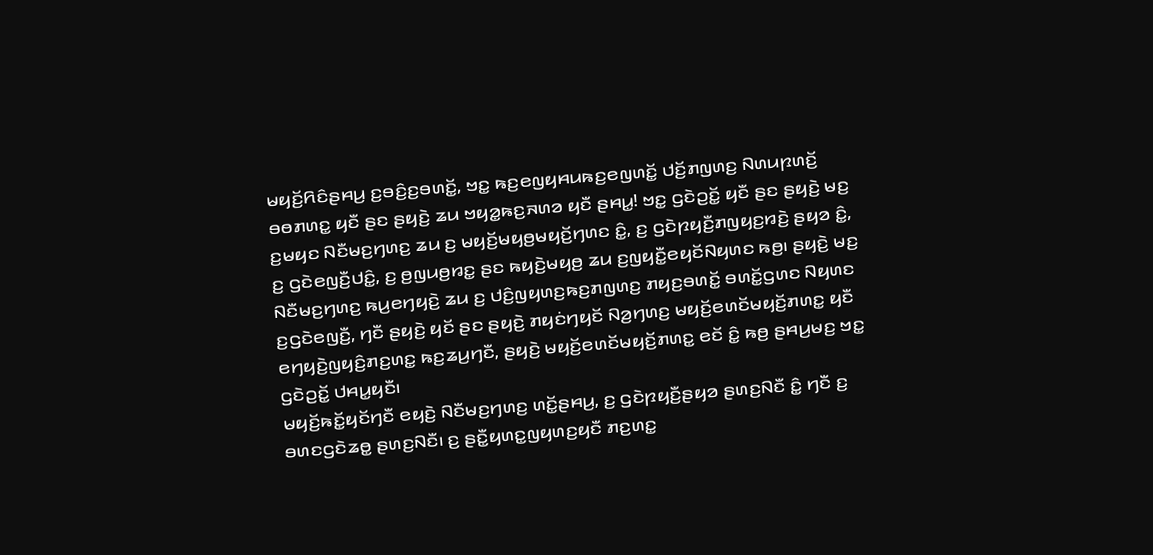ꤗꤟꤢꤩ꤬ꤖꤢꤨꤔꤌꤣ꤬ ꤢ꤬ꤋꤢꤨ꤬ꤢ꤬ꤋꤛꤢꤩ꤭, ꤠꤢ꤭ ꤒꤢ꤬ꤕꤜꤟꤌꤣꤒꤢ꤬ꤕꤜꤛꤢꤩ꤭ ꤓꤢꤩ꤬ꤊꤜꤛꤢ꤬ ꤡꤛꤣꤐꤛꤢꤩ꤬ ꤋꤥꤊꤛꤢ꤭ ꤟꤢꤪ ꤔꤢ ꤔꤟꤢꤧ꤬ ꤘꤣ ꤠꤟꤤ꤭ꤒꤢ꤬ꤏꤛꤤ ꤟꤢꤪ ꤔꤌꤣ꤭! ꤠꤢ꤭ ꤞꤢꤧꤑꤢꤩ꤭ ꤟꤢꤪ ꤔꤢ ꤔꤟꤢꤧ꤬ ꤗꤢ꤬ ꤢ꤬ꤗꤟꤢ ꤡꤢꤪꤗꤢ꤬ꤚꤛꤢ꤬ ꤘꤣ ꤢ꤬ ꤗꤟꤢꤩ꤬ꤗꤟꤥ꤬ꤗꤟꤢꤩ꤬ꤚꤛꤢ ꤢꤨ꤭, ꤢ꤬ ꤞꤢꤧꤐꤟꤢꤪ꤬ꤊꤜꤟꤢ꤬ꤙꤢꤧ꤬ ꤔꤟꤤ ꤢꤨ꤭, ꤢ꤬ ꤞꤢꤧꤕꤜꤢꤪ꤬ꤓꤢꤨ꤭, ꤢ꤬ ꤥ꤬ꤜꤣꤥ꤬ꤙꤢ꤭ ꤔꤢ ꤒꤟꤢꤧ꤬ꤗꤟꤥ꤬ ꤘꤣ ꤢ꤬ꤜꤟꤢꤪ꤭ꤕꤟꤢꤩꤡꤟꤛꤢ ꤒꤥ꤬꤯ ꤔꤟꤢꤧ꤬ ꤗꤢ꤬ ꤡꤢꤪꤗꤢ꤬ꤚꤛꤢ꤬ ꤒꤣ꤬ꤕꤚꤟꤢꤧ꤬ ꤘꤣ ꤢ꤬ ꤓꤢꤨ꤬ꤜꤟꤛꤢ꤬ꤒꤢ꤬ꤊꤜꤛꤢ꤬ ꤊꤟꤢ꤬ꤋꤛꤢꤩ꤭ ꤋꤛꤢꤩ꤭ꤞꤛꤢ ꤡꤟꤛꤢ ꤢ꤬ꤞꤢꤧꤕꤜꤢꤪ꤬, ꤚꤢꤪ ꤔꤟꤢꤧ꤬ ꤟꤢꤩ ꤔꤢ ꤔꤟꤢꤧ꤬ ꤊꤟꤢꤦꤚꤟꤢꤩ ꤡꤤ꤬ꤚꤛꤢ꤬ ꤗꤟꤢꤩ꤬ꤕꤛꤢꤩꤗꤟꤢꤩ꤬ꤊꤛꤢ꤭ ꤟꤢꤪ ꤕꤚꤟꤢꤧ꤬ꤜꤟꤢꤨ꤬ꤊꤢ꤬ꤛꤢ꤭ ꤒꤢ꤬ꤘꤣ꤬ꤚꤢꤪ, ꤔꤟꤢꤧ꤬ ꤗꤟꤢꤩ꤬ꤕꤛꤢꤩꤗꤟꤢꤩ꤬ꤊꤛꤢ꤭ ꤕꤢꤩ ꤢꤨ꤭ ꤒꤥ꤬ ꤔꤌꤣ꤬ꤗꤢ꤬ ꤠꤢ꤭ ꤞꤢꤧꤑꤢꤩ꤭ ꤓꤌꤣ꤭ꤟꤢꤪ꤯
ꤗꤟꤢꤩ꤬ꤒꤢꤩ꤭ꤟꤢꤩꤚꤢꤪ ꤕꤟꤢꤧ꤬ ꤡꤢꤪꤗꤢ꤬ꤚꤛꤢ꤬ ꤛꤢꤩ꤭ꤔꤌꤣ꤬, ꤢ꤬ ꤞꤢꤧꤐꤟꤢꤪ꤬ꤔꤟꤤ ꤔꤛꤢ꤬ꤡꤢꤪ ꤢꤨ꤭ ꤚꤢꤪ ꤢ꤬ ꤋꤛꤢꤞꤢꤧꤘꤥ꤭ ꤔꤛꤢ꤬ꤡꤢꤪ꤯ ꤢ꤬ ꤔꤢꤪ꤭ꤟꤛꤢ꤭ꤜꤟꤛꤢ꤬ꤟꤢꤪ ꤊꤢ꤬ꤛꤢ꤭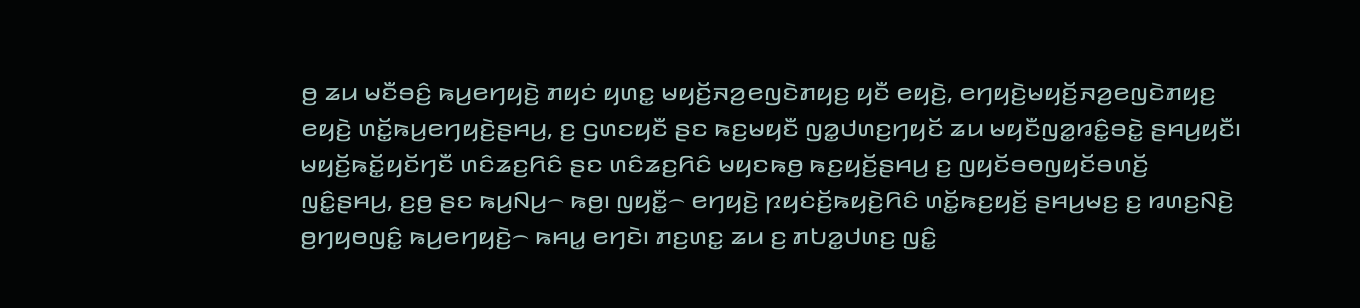ꤥ꤬ ꤘꤣ ꤗꤢꤪꤋꤢꤨ꤬ ꤒꤣ꤬ꤕꤚꤟꤢꤧ꤬ ꤊꤟꤢꤦ ꤟꤛꤢ꤭ ꤗꤟꤢꤩ꤬ꤏꤤ꤬ꤕꤜꤢꤧꤊꤟꤢ꤬ ꤟꤢꤪ ꤕꤟꤢꤧ꤬, ꤕꤚꤟꤢꤧ꤬ꤗꤟꤢꤩ꤬ꤏꤤ꤬ꤕꤜꤢꤧꤊꤟꤢ꤬ ꤕꤟꤢꤧ꤬ ꤛꤢꤩ꤭ꤒꤣ꤬ꤕꤚꤟꤢꤧ꤬ꤔꤌꤣ꤬, ꤢ꤬ ꤞꤛꤢꤟꤢꤪ ꤔꤢ ꤒꤢ꤬ꤗꤟꤢꤪ ꤜꤤ꤭ꤓꤛꤢ꤬ꤚꤟꤢꤩ ꤘꤣ ꤗꤟꤢꤪꤜꤤ꤭ꤙꤢꤨ꤭ꤋꤢꤧ꤭ ꤔꤌꤣ꤬ꤟꤢꤪ꤯
ꤗꤟꤢꤩ꤬ꤒꤢꤩ꤭ꤟꤢꤩꤚꤢꤪ ꤛꤢꤨꤘꤢ꤬ꤖꤢꤨ ꤔꤢ ꤛꤢꤨꤘꤢ꤬ꤖꤢꤨ ꤗꤟꤢꤒꤥ꤬ ꤒꤢ꤬ꤟꤢꤩ꤬ꤔꤌꤣ꤬ ꤢ꤬ ꤜꤟꤢꤩꤋꤥꤜꤟꤢꤩꤋꤛꤢꤩ꤬ ꤜꤢꤨ꤭ꤔꤌꤣ꤬, ꤢ꤬ꤥ꤬ ꤔꤢ ꤒꤣ꤬ꤡꤣ꤬꤮ ꤒꤥ꤬꤯ ꤜꤟꤢꤪ꤭꤮ ꤕꤚꤟꤢꤧ꤬ ꤐꤟꤢꤦꤢꤩ꤬ꤒꤟꤢꤧ꤬ꤖꤢꤨ ꤛꤢꤩ꤭ꤒꤢ꤬ꤟꤢꤩ꤬ ꤔꤌꤣ꤬ꤗꤢ꤬ ꤢ꤬ ꤙꤛꤢ꤬ꤡꤢꤧ꤬ ꤥ꤬ꤚꤟꤥꤜꤢꤨ꤭ ꤒꤣ꤬ꤕꤚꤟꤢꤧ꤬꤮ ꤒꤌꤣ꤭ ꤕꤚꤢꤧ꤯ ꤊꤢ꤬ꤛꤢ꤭ ꤘꤣ ꤢ꤬ ꤊꤝꤤ꤭ꤓꤛꤢ꤬ ꤜꤢꤨ꤭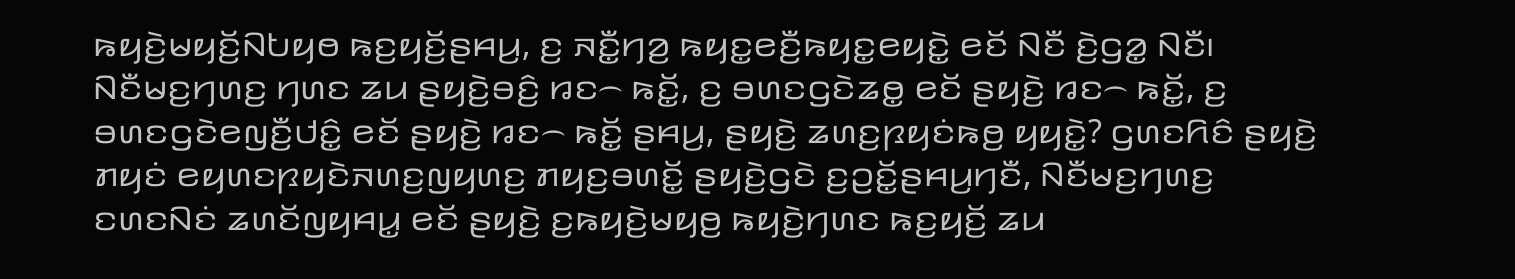ꤒꤟꤢꤧ꤬ꤗꤟꤢꤩ꤬ꤡꤝꤟꤥ ꤒꤢ꤬ꤟꤢꤩ꤬ꤔꤌꤣ꤬, ꤢ꤬ ꤏꤢꤪ꤭ꤚꤤ꤬ ꤒꤟꤢ꤭ꤕꤢꤪ꤬ꤒꤟꤢ꤭ꤕꤟꤢꤧ꤭ ꤕꤢꤩ ꤡꤢꤪ ꤢꤧ꤬ꤞꤤ꤭ ꤡꤢꤪ꤯
ꤡꤢꤪꤗꤢ꤬ꤚꤛꤢ꤬ ꤚꤛꤢ ꤘꤣ ꤔꤟꤢꤧ꤬ꤋꤢꤨ꤬ ꤙꤢ꤮ ꤒꤢꤩ꤭, ꤢ꤬ ꤋꤛꤢꤞꤢꤧꤘꤥ꤭ ꤕꤢꤩ ꤔꤟꤢꤧ꤬ ꤙꤢ꤮ ꤒꤢꤩ꤭, ꤢ꤬ ꤋꤛꤢꤞꤢꤧꤕꤜꤢꤪ꤬ꤓꤢꤨ꤭ ꤕꤢꤩ ꤔꤟꤢꤧ꤬ ꤙꤢ꤮ ꤒꤢꤩ꤭ ꤔꤌꤣ꤬, ꤔꤟꤢꤧ꤬ ꤘꤛꤢ꤬ꤐꤟꤢꤦꤒꤥ꤬ ꤟꤟꤢꤧ꤭? ꤞꤛꤢꤖꤢꤨ ꤔꤟꤢꤧ꤬ ꤊꤟꤢꤦ ꤕꤟꤛꤢꤐꤟꤢꤧꤏꤛꤢ꤬ꤜꤟꤛꤢ꤬ ꤊꤟꤢ꤬ꤋꤛꤢꤩ꤭ ꤔꤟꤢꤧ꤬ꤞꤢꤧ ꤢ꤬ꤑꤢꤩ꤭ꤔꤌꤣ꤬ꤚꤢꤪ, ꤡꤢꤪꤗꤢ꤬ꤚꤛꤢ꤬ ꤢꤛꤢꤡꤢꤦ ꤘꤛꤢꤩꤜꤟꤌꤣ꤭ ꤕꤢꤩ ꤔꤟꤢꤧ꤬ ꤢ꤬ꤒꤟꤢꤧ꤬ꤗꤟꤥ꤬ ꤒꤟꤢꤧ꤬ꤚꤛꤢ ꤒꤢ꤬ꤟꤢꤩ꤬ ꤘꤣ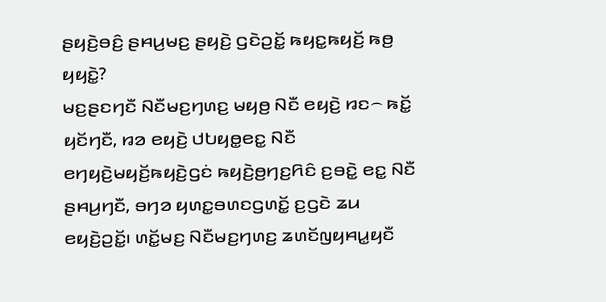ꤔꤟꤢꤧ꤬ꤋꤢꤨ꤬ ꤔꤌꤣ꤬ꤗꤢ꤬ ꤔꤟꤢꤧ꤬ ꤞꤢꤧꤑꤢꤩ꤭ ꤒꤟꤢ꤭ꤒꤟꤢꤩ꤬ ꤒꤥ꤬ ꤟꤟꤢꤧ꤭?
ꤗꤢ꤬ꤔꤢꤚꤢꤪ ꤡꤢꤪꤗꤢ꤬ꤚꤛꤢ꤬ ꤗꤟꤥ꤬ ꤡꤢꤪ ꤕꤟꤢꤧ꤬ ꤙꤢ꤮ ꤒꤢꤩ꤭ ꤟꤢꤩꤚꤢꤪ, ꤙꤤ ꤕꤟꤢꤧ꤬ ꤓꤝꤟꤥ꤭ꤕꤢ꤭ ꤡꤢꤪ ꤕꤚꤟꤢꤧ꤬ꤗꤟꤢꤩ꤬ꤒꤟꤢꤧ꤬ꤞꤢꤦ ꤒꤟꤢꤧ꤬ꤥ꤬ꤚꤢ꤬ꤖꤢꤨ ꤢ꤬ꤋꤢꤧ꤭ ꤕꤢ꤭ ꤡꤢꤪ ꤔꤌꤣ꤬ꤚꤢꤪ, ꤋꤚꤤ ꤟꤛꤢ꤭ꤋꤛꤢꤞꤛꤢꤩ꤭ ꤢ꤬ꤞꤢꤧ ꤘꤣ ꤕꤟꤢꤧ꤬ꤑꤢꤩ꤭꤯ ꤛꤢꤩ꤭ꤗꤢ꤬ ꤡꤢꤪꤗꤢ꤬ꤚꤛꤢ꤬ ꤘꤛꤢꤩꤜꤟꤌꤣ꤭ꤟꤢꤪ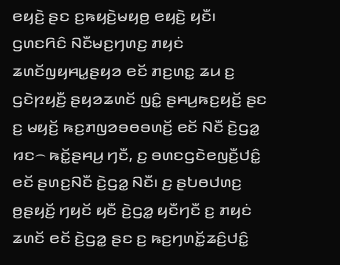ꤕꤟꤢꤧ꤬ ꤔꤢ ꤢ꤬ꤒꤟꤢꤧ꤬ꤗꤟꤥ꤬ ꤕꤟꤢꤧ꤬ ꤟꤢꤪ꤯
ꤞꤛꤢꤖꤢꤨ ꤡꤢꤪꤗꤢ꤬ꤚꤛꤢ꤬ ꤊꤟꤢꤦ ꤘꤛꤢꤩꤜꤟꤌꤣ꤭ꤔꤟꤤ ꤕꤢꤩ ꤊꤢ꤬ꤛꤢ꤭ ꤘꤣ ꤢ꤬ ꤞꤢꤧꤐꤟꤢꤪ꤬ ꤔꤟꤤꤘꤛꤢꤩ ꤜꤢꤨ꤭ ꤔꤌꤣ꤬ꤒꤢ꤬ꤟꤢꤩ꤬ ꤔꤢ ꤢ꤬ ꤗꤟꤢꤩ꤬ ꤒꤢ꤬ꤊꤜꤤꤋꤥꤋꤛꤢꤩ꤬ ꤕꤢꤩ ꤡꤢꤪ ꤢꤧ꤬ꤞꤤ꤭ ꤙꤢ꤮ ꤒꤢꤩ꤭ꤔꤌꤣ꤬ ꤚꤢꤪ, ꤢ꤬ ꤋꤛꤢꤞꤢꤧꤕꤜꤢꤪ꤬ꤓꤢꤨ꤭ ꤕꤢꤩ ꤔꤛꤢ꤬ꤡꤢꤪ ꤢꤧ꤬ꤞꤤ꤭ ꤡꤢꤪ꤯ ꤢ꤬ ꤔꤝꤥꤓꤛꤢ꤬ ꤥ꤬ꤔꤟꤢꤩ꤬ ꤚꤟꤢꤩ ꤟꤢꤪ ꤢꤧ꤬ꤞꤤ꤭ ꤟꤢꤪꤚꤢꤪ ꤢ꤬ ꤊꤟꤢꤦ ꤘꤛꤢꤩ ꤕꤢꤩ ꤢꤧ꤬ꤞꤤ꤭ ꤔꤢ ꤢ꤬ ꤒꤢ꤬ꤚꤛꤢꤩ꤭ꤘꤢꤨ꤬ꤓꤢꤨ꤭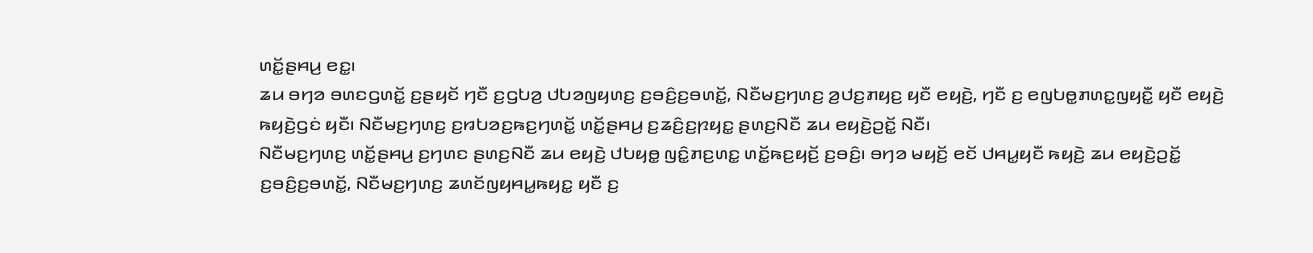ꤛꤢꤩ꤭ꤔꤌꤣ꤬ ꤕꤢ꤭꤯
ꤘꤣ ꤋꤚꤤ ꤋꤛꤢꤞꤛꤢꤩ꤭ ꤢ꤬ꤔꤟꤢꤩ ꤚꤢꤪ ꤢ꤬ꤞꤝꤤ꤬ ꤓꤝꤤꤜꤟꤛꤢ꤬ ꤢ꤬ꤋꤢꤨ꤬ꤢ꤬ꤋꤛꤢꤩ꤭, ꤡꤢꤪꤗꤢ꤬ꤚꤛꤢ꤬ ꤤ꤬ꤓꤢ꤬ꤊꤟꤢ꤬ ꤟꤢꤪ ꤕꤟꤢꤧ꤬, ꤚꤢꤪ ꤢ꤬ ꤕꤜꤝꤥ꤭ꤊꤛꤢ꤭ꤜꤟꤢꤪ꤭ ꤟꤢꤪ ꤕꤟꤢꤧ꤬ ꤒꤟꤢꤧ꤬ꤞꤢꤦ ꤟꤢꤪ꤯ ꤡꤢꤪꤗꤢ꤬ꤚꤛꤢ꤬ ꤢ꤬ꤙꤝꤤꤢ꤬ꤒꤢ꤬ꤚꤛꤢꤩ꤭ ꤛꤢꤩ꤭ꤔꤌꤣ꤬ ꤢ꤬ꤘꤢꤨ꤬ꤢ꤬ꤐꤟꤢ꤭ ꤔꤛꤢ꤬ꤡꤢꤪ ꤘꤣ ꤕꤟꤢꤧ꤬ꤑꤢꤩ꤭ ꤡꤢꤪ꤯
ꤡꤢꤪꤗꤢ꤬ꤚꤛꤢ꤬ ꤛꤢꤩ꤭ꤔꤌꤣ꤬ ꤢ꤬ꤚꤛꤢ ꤔꤛꤢ꤬ꤡꤢꤪ ꤘꤣ ꤕꤟꤢꤧ꤬ ꤓꤝꤟꤥ꤭ ꤜꤢꤨ꤭ꤊꤢ꤬ꤛꤢ꤭ ꤛꤢꤩ꤭ꤒꤢ꤬ꤟꤢꤩ꤬ ꤢ꤬ꤋꤢꤨ꤬꤯ ꤋꤚꤤ ꤗꤟꤢꤩ꤬ ꤕꤢꤩ ꤓꤌꤣ꤭ꤟꤢꤪ ꤒꤟꤢꤧ꤬ ꤘꤣ ꤕꤟꤢꤧ꤬ꤑꤢꤩ꤭ ꤢ꤬ꤋꤢꤨ꤬ꤢ꤬ꤋꤛꤢꤩ꤭, ꤡꤢꤪꤗꤢ꤬ꤚꤛꤢ꤬ ꤘꤛꤢꤩꤜꤟꤌꤣ꤭ꤒꤟꤢ꤭ ꤟꤢꤪ ꤢ꤬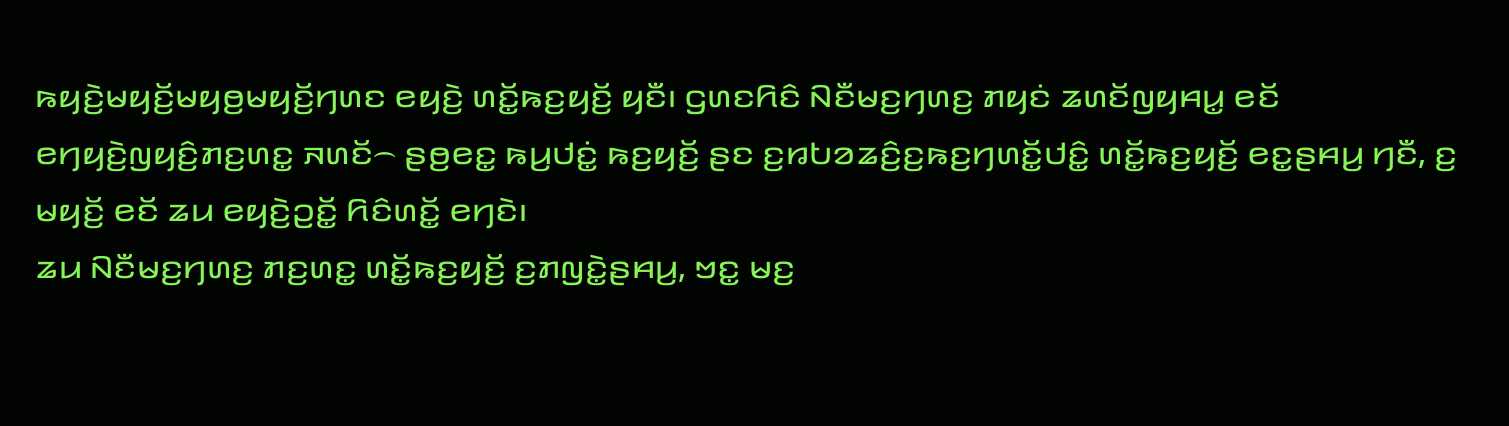ꤒꤟꤢꤧ꤬ꤗꤟꤢꤩ꤬ꤗꤟꤥ꤬ꤗꤟꤢꤩ꤬ꤚꤛꤢ ꤕꤟꤢꤧ꤬ ꤛꤢꤩ꤭ꤒꤢ꤬ꤟꤢꤩ꤬ ꤟꤢꤪ꤯ ꤞꤛꤢꤖꤢꤨ ꤡꤢꤪꤗꤢ꤬ꤚꤛꤢ꤬ ꤊꤟꤢꤦ ꤘꤛꤢꤩꤜꤟꤌꤣ꤭ ꤕꤢꤩ ꤕꤚꤟꤢꤧ꤬ꤜꤟꤢꤨ꤬ꤊꤢ꤬ꤛꤢ꤭ ꤏꤛꤢꤩ꤮ ꤔꤥ꤬ꤕꤢ꤭ ꤒꤣ꤬ꤓꤢꤦ꤭ ꤒꤢ꤬ꤟꤢꤩ꤬ ꤔꤢ ꤢ꤬ꤙꤝꤤꤘꤢꤨ꤬ꤢ꤬ꤒꤢ꤬ꤚꤛꤢꤩ꤭ꤓꤢꤨ꤭ ꤛꤢꤩ꤭ꤒꤢ꤬ꤟꤢꤩ꤬ ꤕꤢ꤭ꤔꤌꤣ꤬ ꤚꤢꤪ, ꤢ꤬ ꤗꤟꤢꤩ꤬ ꤕꤢꤩ ꤘꤣ ꤕꤟꤢꤧ꤬ꤑꤢꤩ꤭ ꤖꤢꤨꤛꤢꤩ꤭ ꤕꤚꤢꤧ꤯
ꤘꤣ ꤡꤢꤪꤗꤢ꤬ꤚꤛꤢ꤬ ꤊꤢ꤬ꤛꤢ꤭ ꤛꤢꤩ꤭ꤒꤢ꤬ꤟꤢꤩ꤬ ꤢ꤬ꤊꤜꤢꤧ꤭ꤔꤌꤣ꤬, ꤠꤢ꤭ ꤗꤢ꤬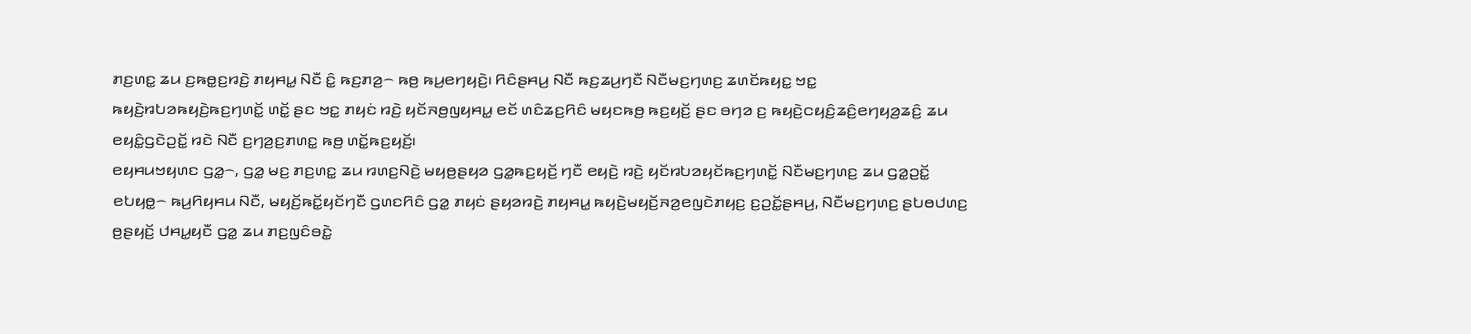ꤊꤢ꤬ꤛꤢ꤭ ꤘꤣ ꤢ꤬ꤒꤥ꤭ꤢ꤬ꤙꤢꤧ꤬ ꤊꤟꤌꤣ꤭ ꤡꤢꤪ ꤢꤨ꤭ ꤒꤢ꤬ꤊꤤ꤬꤮ ꤒꤥ꤬ ꤒꤣ꤬ꤕꤚꤟꤢꤧ꤬꤯ ꤖꤢꤨꤔꤌꤣ꤬ ꤡꤢꤪ ꤒꤢ꤬ꤘꤣ꤬ꤚꤢꤪ ꤡꤢꤪꤗꤢ꤬ꤚꤛꤢ꤬ ꤘꤛꤢꤩꤒꤟꤢ꤭ ꤠꤢ꤭ ꤒꤟꤢꤧ꤬ꤙꤝꤤꤒꤟꤢꤧ꤬ꤒꤢ꤬ꤚꤛꤢꤩ꤭ ꤛꤢꤩ꤭ ꤔꤢ ꤠꤢ꤭ ꤊꤟꤢꤦ ꤙꤢꤧ꤬ ꤟꤢꤩꤏꤥ꤬ꤜꤟꤌꤣ꤭ ꤕꤢꤩ ꤛꤢꤨꤘꤢ꤬ꤖꤢꤨ ꤗꤟꤢꤒꤥ꤬ ꤒꤢ꤬ꤟꤢꤩ꤬ ꤔꤢ ꤋꤚꤤ ꤢ꤬ ꤒꤟꤢꤧ꤬ꤍꤟꤢꤨ꤬ꤘꤢꤨ꤬ꤕꤚꤟꤤ꤬ꤘꤢꤨ꤬ ꤘꤣ ꤕꤟꤢꤨ꤭ꤞꤢꤧꤑꤢꤩ꤭ ꤙꤢꤧ ꤡꤢꤪ ꤢ꤬ꤚꤤ꤬ꤢ꤬ꤊꤛꤢ꤭ ꤒꤥ꤬ ꤛꤢꤩ꤭ꤒꤢ꤬ꤟꤢꤩ꤬꤯
ꤕꤟꤌꤣꤠꤟꤛꤢ ꤞꤤ꤭꤮, ꤞꤤ꤭ ꤗꤢ꤬ ꤊꤢ꤬ꤛꤢ꤭ ꤘꤣ ꤙꤛꤢ꤬ꤡꤢꤧ꤬ ꤗꤟꤥ꤬ꤔꤟꤤ ꤞꤤ꤭ꤒꤢ꤬ꤟꤢꤩ꤬ ꤚꤢꤪ ꤕꤟꤢꤧ꤬ ꤙꤢꤧ꤬ ꤟꤢꤩꤙꤝꤤꤟꤢꤩꤒꤢ꤬ꤚꤛꤢꤩ꤭ ꤡꤢꤪꤗꤢ꤬ꤚꤛꤢ꤬ ꤘꤣ ꤞꤤ꤭ꤑꤢꤩ꤭ ꤕꤝꤟꤥ꤭꤮ ꤒꤣ꤬ꤖꤟꤌꤣ ꤡꤢꤪ, ꤗꤟꤢꤩ꤬ꤒꤢꤩ꤭ꤟꤢꤩꤚꤢꤪ ꤞꤛꤢꤖꤢꤨ ꤞꤤ꤭ ꤊꤟꤢꤦ ꤔꤟꤤꤙꤢꤧ꤬ ꤊꤟꤌꤣ꤭ ꤒꤟꤢꤧ꤬ꤗꤟꤢꤩ꤬ꤏꤤ꤬ꤕꤜꤢꤧꤊꤟꤢ꤬ ꤢ꤬ꤑꤢꤩ꤭ꤔꤌꤣ꤬, ꤡꤢꤪꤗꤢ꤬ꤚꤛꤢ꤬ ꤔꤝꤥꤓꤛꤢ꤬ ꤥ꤬ꤔꤟꤢꤩ꤬ ꤓꤌꤣ꤭ꤟꤢꤪ ꤞꤤ꤭ ꤘꤣ ꤊꤢ꤬ꤜꤢꤨꤋꤢꤧ꤭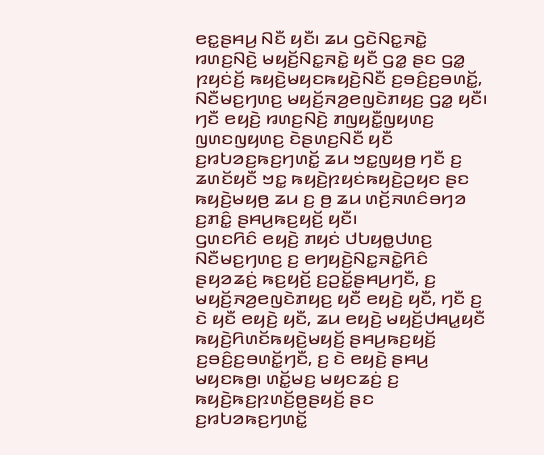ꤕꤢ꤭ꤔꤌꤣ꤬ ꤡꤢꤪ ꤟꤢꤪ꤯ ꤘꤣ ꤞꤢꤧꤡꤢ꤭ꤏꤢꤧ꤭ ꤙꤛꤢ꤬ꤡꤢꤧ꤬ ꤗꤟꤢꤩ꤬ꤡꤢ꤭ꤏꤢꤧ꤭ ꤟꤢꤪ ꤞꤤ꤭ ꤔꤢ ꤞꤤ꤭ ꤐꤟꤢꤦꤢꤩ꤬ ꤒꤟꤢꤧ꤬ꤗꤟꤢꤒꤟꤢꤧ꤬ꤡꤢꤪ ꤢ꤬ꤋꤢꤨ꤬ꤢ꤬ꤋꤛꤢꤩ꤭, ꤡꤢꤪꤗꤢ꤬ꤚꤛꤢ꤬ ꤗꤟꤢꤩ꤬ꤏꤤ꤬ꤕꤜꤢꤧꤊꤟꤢ꤬ ꤞꤤ꤭ ꤟꤢꤪ꤯
ꤚꤢꤪ ꤕꤟꤢꤧ꤬ ꤙꤛꤢ꤬ꤡꤢꤧ꤬ ꤊꤜꤟꤢꤪ꤭ꤜꤟꤛꤢ꤬ ꤜꤛꤢꤜꤟꤛꤢ꤬ ꤢꤧꤔꤛꤢ꤬ꤡꤢꤪ ꤟꤢꤪ ꤢ꤬ꤙꤝꤤꤢ꤬ꤒꤢ꤬ꤚꤛꤢꤩ꤭ ꤘꤣ ꤠꤢ꤭ꤜꤟꤥ꤬ ꤚꤢꤪ ꤢ꤬ ꤘꤛꤢꤩꤟꤢꤪ ꤠꤢ꤭ ꤒꤟꤢꤧ꤬ꤐꤟꤢꤦꤒꤟꤢꤧ꤬ꤑꤟꤢ ꤔꤢ ꤒꤟꤢꤧ꤬ꤗꤟꤥ꤬ ꤘꤣ ꤢ꤬ ꤥ꤬ ꤘꤣ ꤛꤢꤩ꤬ꤏꤛꤢꤨꤋꤚꤤ ꤢ꤬ꤊꤢꤨ꤭ ꤔꤌꤣ꤬ꤒꤢ꤬ꤟꤢꤩ꤬ ꤟꤢꤪ꤯
ꤞꤛꤢꤖꤢꤨ ꤕꤟꤢꤧ꤬ ꤊꤟꤢꤦ ꤓꤝꤟꤥ꤭ꤓꤛꤢ꤬ ꤡꤢꤪꤗꤢ꤬ꤚꤛꤢ꤬ ꤢ꤬ ꤕꤚꤟꤢꤧ꤬ꤡꤢ꤭ꤏꤢꤧ꤭ꤖꤢꤨ ꤔꤟꤤꤘꤢꤦ꤬ ꤒꤢ꤬ꤟꤢꤩ꤬ ꤢ꤬ꤑꤢꤩ꤭ꤔꤌꤣ꤬ꤚꤢꤪ, ꤢ꤬ ꤗꤟꤢꤩ꤬ꤏꤤ꤬ꤕꤜꤢꤧꤊꤟꤢ꤬ ꤟꤢꤪ ꤕꤟꤢꤧ꤬ ꤟꤢꤪ, ꤚꤢꤪ ꤢ꤬ ꤢꤧ ꤟꤢꤪ ꤕꤟꤢꤧ꤬ ꤟꤢꤪ, ꤘꤣ ꤕꤟꤢꤧ꤬ ꤗꤟꤢꤩ꤬ꤓꤌꤣ꤭ꤟꤢꤪ ꤒꤟꤢꤧ꤬ꤖꤛꤢꤩꤒꤟꤢꤧ꤬ꤗꤟꤢꤩ꤬ ꤔꤌꤣ꤬ꤒꤢ꤬ꤟꤢꤩ꤬ ꤢ꤬ꤋꤢꤨ꤬ꤢ꤬ꤋꤛꤢꤩ꤭ꤚꤢꤪ, ꤢ꤬ ꤢꤧ ꤕꤟꤢꤧ꤬ ꤔꤌꤣ꤬ ꤗꤟꤢꤒꤥ꤬꤯ ꤛꤢꤩ꤭ꤗꤢ꤬ ꤗꤟꤢꤘꤢꤦ꤬ ꤢ꤬ ꤒꤟꤢꤧ꤬ꤒꤢ꤬ꤐꤛꤢꤩ꤬ꤥ꤬ꤔꤟꤢꤩ꤬ ꤔꤢ ꤢ꤬ꤙꤝꤤꤒꤢ꤬ꤚꤛꤢꤩ꤭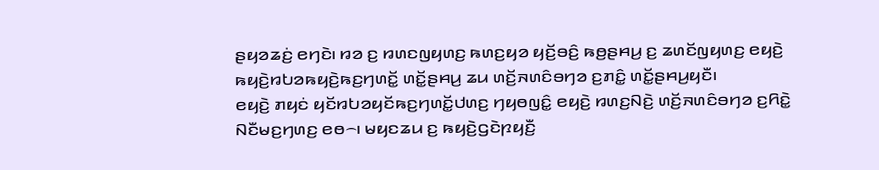ꤔꤟꤤꤘꤢꤦ꤬ ꤕꤚꤢꤧ꤯ ꤙꤤ ꤢ꤬ ꤙꤛꤢꤜꤟꤛꤢ꤬ ꤒꤛꤢ꤬ꤟꤤ ꤟꤢꤩ꤬ꤋꤢꤨ꤬ ꤒꤥ꤬ꤔꤌꤣ꤬ ꤢ꤬ ꤘꤛꤢꤩꤜꤟꤛꤢ꤬ ꤕꤟꤢꤧ꤬ ꤒꤟꤢꤧ꤬ꤙꤝꤤꤒꤟꤢꤧ꤬ꤒꤢ꤬ꤚꤛꤢꤩ꤭ ꤛꤢꤩ꤭ꤔꤌꤣ꤬ ꤘꤣ ꤛꤢꤩ꤬ꤏꤛꤢꤨꤋꤚꤤ ꤢ꤬ꤊꤢꤨ꤭ ꤛꤢꤩ꤭ꤔꤌꤣ꤬ꤟꤢꤪ꤯
ꤕꤟꤢꤧ꤬ ꤊꤟꤢꤦ ꤟꤢꤩꤙꤝꤤꤟꤢꤩꤒꤢ꤬ꤚꤛꤢꤩ꤭ꤓꤛꤢ꤬ ꤚꤟꤥꤜꤢꤨ꤭ ꤕꤟꤢꤧ꤬ ꤙꤛꤢ꤬ꤡꤢꤧ꤬ ꤛꤢꤩ꤬ꤏꤛꤢꤨꤋꤚꤤ ꤢ꤬ꤖꤢꤧ꤭ ꤡꤢꤪꤗꤢ꤬ꤚꤛꤢ꤬ ꤕꤥ꤮꤯ ꤗꤟꤢꤘꤣ ꤢ꤬ ꤒꤟꤢꤧ꤬ꤞꤢꤧꤐꤟꤢꤪ꤬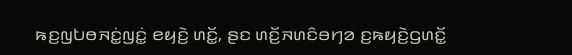ꤒꤢ꤬ꤜꤝꤥꤏꤢꤦ꤭ꤜꤢꤦ꤭ ꤕꤟꤢꤧ꤬ ꤛꤢꤩ꤭, ꤔꤢ ꤛꤢꤩ꤬ꤏꤛꤢꤨꤋꤚꤤ ꤢ꤬ꤒꤟꤢꤧ꤬ꤞꤛꤢꤩ꤭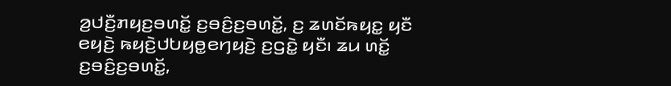ꤤ꤬ꤓꤢꤪ꤬ꤊꤟꤢ꤬ꤋꤛꤢꤩ꤭ ꤢ꤬ꤋꤢꤨ꤬ꤢ꤬ꤋꤛꤢꤩ꤭, ꤢ꤬ ꤘꤛꤢꤩꤒꤟꤢ꤭ ꤟꤢꤪ ꤕꤟꤢꤧ꤬ ꤒꤟꤢꤧ꤬ꤓꤝꤟꤥ꤭ꤕꤚꤟꤢꤧ꤬ ꤢ꤬ꤞꤢꤧ꤭ ꤟꤢꤪ꤯ ꤘꤣ ꤛꤢꤩ꤭ ꤢ꤬ꤋꤢꤨ꤬ꤢ꤬ꤋꤛꤢꤩ꤭,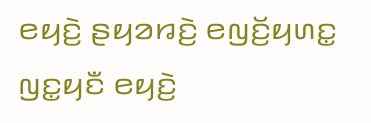ꤕꤟꤢꤧ꤬ ꤔꤟꤤꤙꤢꤧ꤬ ꤕꤜꤢꤩ꤬ꤟꤛꤢ꤭ ꤜꤢ꤭ꤟꤢꤪ ꤕꤟꤢꤧ꤬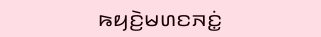ꤒꤟꤢꤧ꤬ꤗꤛꤢꤏꤢꤦ꤭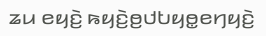ꤘꤣ ꤕꤟꤢꤧ꤬ ꤒꤟꤢꤧ꤬ꤥ꤬ꤓꤝꤟꤥ꤭ꤕꤚꤟꤢꤧ꤬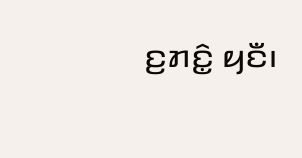ꤢ꤬ꤊꤢꤨ꤭ ꤟꤢꤪ꤯